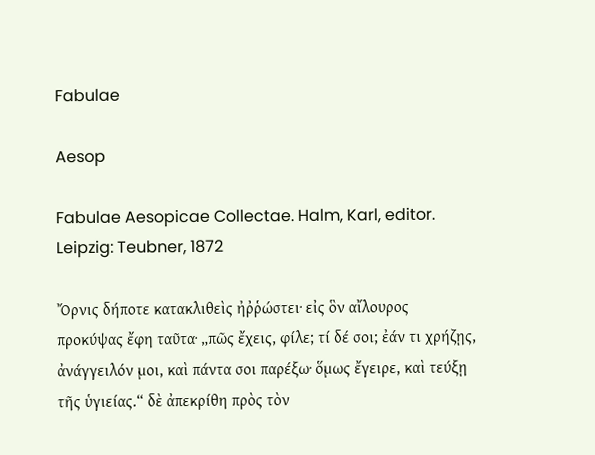Fabulae

Aesop

Fabulae Aesopicae Collectae. Halm, Karl, editor. Leipzig: Teubner, 1872

Ὄρνις δήποτε κατακλιθεὶς ἠῤῥώστει· εἰς ὃν αἴλουρος προκύψας ἔφη ταῦτα· „πῶς ἔχεις, φίλε; τί δέ σοι; ἐάν τι χρήζῃς, ἀνάγγειλόν μοι, καὶ πάντα σοι παρέξω· ὅμως ἔγειρε, καὶ τεύξῃ τῆς ὑγιείας.“ δὲ ἀπεκρίθη πρὸς τὸν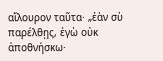αἴλουρον ταῦτα· „ἐὰν σὺ παρέλθῃς, ἐγὼ οὐκ ἀποθνήσκω·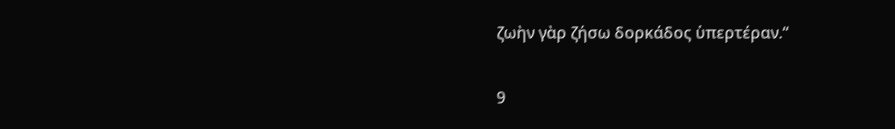ζωὴν γὰρ ζήσω δορκάδος ὑπερτέραν.“

9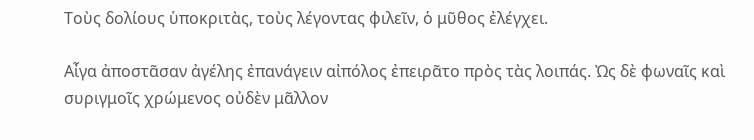Τοὺς δολίους ὑποκριτὰς, τοὺς λέγοντας φιλεῖν, ὁ μῦθος ἐλέγχει.

Αἶγα ἀποστᾶσαν ἀγέλης ἐπανάγειν αἰπόλος ἐπειρᾶτο πρὸς τὰς λοιπάς. Ὠς δὲ φωναῖς καὶ συριγμοῖς χρώμενος οὐδὲν μᾶλλον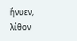ἤνυεν, λίθον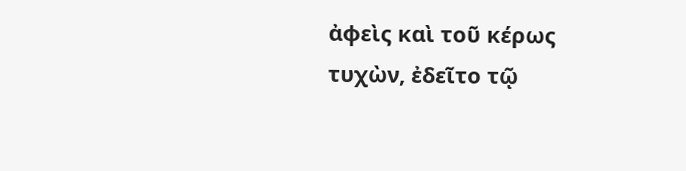ἀφεὶς καὶ τοῦ κέρως τυχὼν, ἐδεῖτο τῷ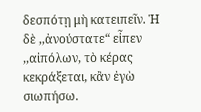δεσπότῃ μὴ κατειπεῖν. Ἡ δὲ ,,ἀνούστατε“ εἶπεν ,,αἰπόλων, τὸ κέρας κεκράξεται, κἂν ἐγὼ σιωπήσω.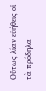Οὕτως λίαν εὐήθεις οἱ τὰ πρόδηλα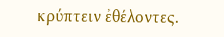κρύπτειν ἐθέλοντες.